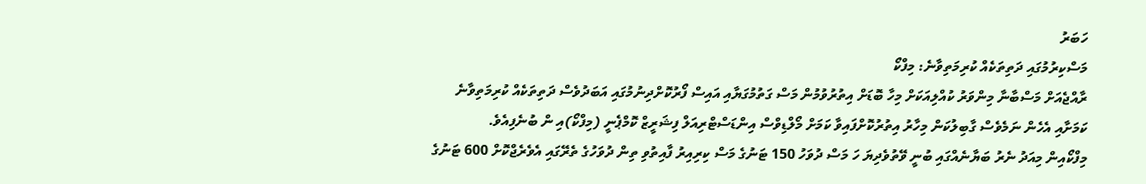ހަބަރު
މަސްކިރުމުގައި ދަތިތަކެއް ކުރިމަތިވާނެ: މިފްކޯ
ރާއްޖެއަށް މަސްބާނާ މިންވަރު ކުއްލިއަކަށް މިހާ ބޮޑަށް އިތުރުވުމުން މަސް ގަތުމުގަޔާއި އައިސް ފޯރުކޮށްދިނުމުގައި އަބަދުވެސް ދަތިތަކެއް ކުރިމަތިވާނެ ކަމަށާއި އެހެން ނަމެވެސް ގާބިލުކަން މިހާރު އިތުރުކޮށްފައިވާ ކަމަށް މޯލްޑިވްސް އިންޑަސްޓްރިއަލް ފިޝަރީޒް ކޮމްޕެނީ (މިފްކޯ)އި ން ބުނެފިއެވެ.
މިފްކޯއިން މިއަދު ނެރު ބަޔާނެއްގައި ބުނީ ވޭތުވެދިޔަ ހަ މަސް ދުވަހު 150 ޓަނުގެ މަސް ކިރިއިރު ފާއިތުވި ތިން ދުވަހުގެ ތެރޭގައި އެވެރެޖްކޮށް 600 ޓަނުގެ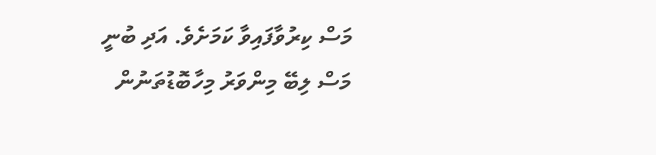މަސް ކިރުވާފައިވާ ކަމަށެވެ. އަދި ބުނީ މަސް ލިބޭ މިންވަރު މިހާބޮޑުތަނުން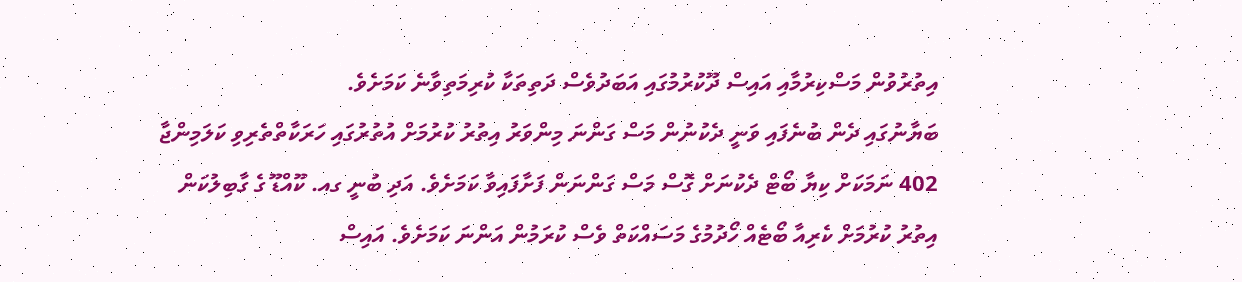އިތުރުވުން މަސްކިރުމާއި އައިސް ދޫކުރުމުގައި އަބަދުވެސް ދަތިތަކާ ކުރިމަތިވާނެ ކަމަށެވެ.
ބަޔާނުގައި ދެން ބުނެފައި ވަނީ ދެކުނުން މަސް ގަންނަ މިންވަރު އިތުރު ކުރުމަށް އުތުރުގައި ހަރަކާތްތެރިވި ކަލަމިންޖާ 402 ނަމަކަށް ކިޔާ ބޯޓް ދެކުނަށް ގޮސް މަސް ގަންނަން ފަށާފައިވާ ކަމަށެވެ. އަދި ބުނީ ގއ. ކޫއްޑޫ ގެ ގާބިލުކަން އިތުރު ކުރުމަށް ކެރިއާ ބޯޓެއް ހޯދުމުގެ މަސައްކަތް ވެސް ކުރަމުން އަންނަ ކަމަށެވެ. އައިސް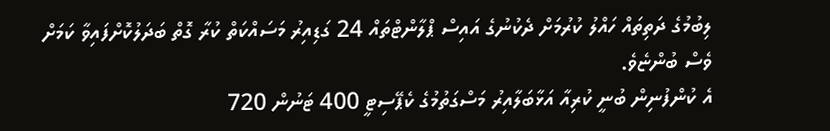ލިބުމުގެ ދަތިތައް ހައްލު ކުރުމަށް ދެކުނުގެ އައިސް ޕްލާންޓްތައް 24 ގަޑިއިރު މަސައްކަތް ކުރާ ގޮތް ބަދަލުކޮށްފައިވާ ކަމަށް ވެސް ބުންޏެވެ.
އެ ކުންފުނިން ބުނީ ކުރިއާ އަޅާބަލާއިރު މަސްގަތުމުގެ ކެޕޭސިޓީ 400 ޓަނުން 720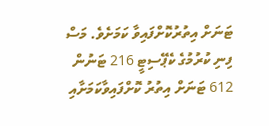ޓަނަށް އިތުރުކޮށްފައިވާ ކަމަށެވެ. މަސް ފިނި ކުރުމުގެ ކެޕޭސިޓީ 216 ޓަނުން 612 ޓަނަށް އިތުރު ކޮށްފައިވާކަމަށާއި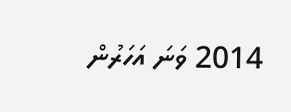2014 ވަނަ އަހަރުން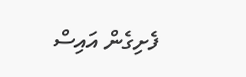ފެށިގެން އައިސް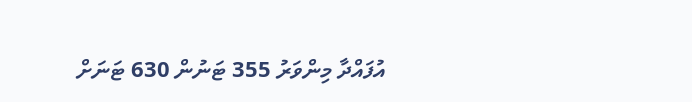އުފައްދާ މިންވަރު 355 ޓަނުން 630 ޓަނަށް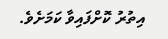އިތުރު ކޮށްފައިވާ ކަމަށެވެ.